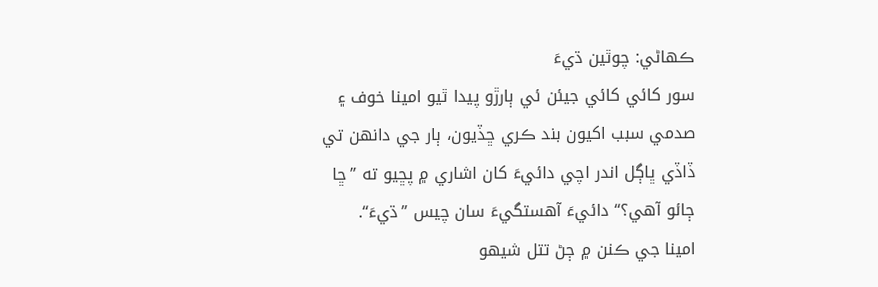ڪهاڻي: چوٿين ڌيءَ
سور کائي کائي جيئن ئي ٻارڙو پيدا ٿيو امينا خوف ۽ صدمي سبب اکيون بند ڪري ڇڏيون، ٻار جي دانهن تي ڏاڏي ڀاڳل اندر اچي دائيءَ کان اشاري ۾ پڇيو ته ”ڇا ڄائو آهي؟“ دائيءَ آهستگيءَ سان چيس ”ڌيءَ“.
امينا جي ڪنن ۾ ڄڻ تتل شيهو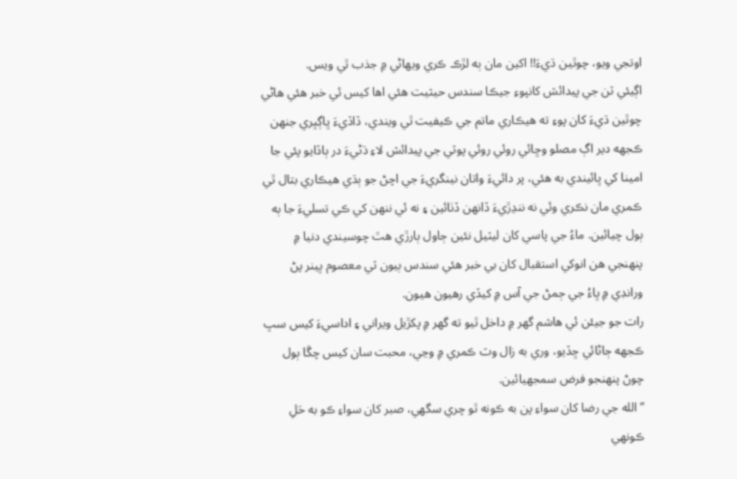اوتجي ويو، چوٿين ڌيءَ!! اکين مان ٻه لڙڪ ڪري ويهاڻي ۾ جذب ٿي ويس.
اڳيئي ٽن جي پيدائش کانپوءِ جيڪا سندس حيثيت هئي اها کيس ئي خبر هئي هاڻي چوٿين ڌيءَ کان پوءِ ته هيڪاري ماتم جي ڪيفيت ٿي ويندي، ڏاڏيءَ ڀاڳڀري جنهن ڪجهه دير اڳ مصلو وڇائي روئي روئي پوٽي جي پيدائش لاءِ ڌڻيءَ در ٻاڏايو پئي جا امينا کي ڀائيندي به هئي، پر دائيءَ واتان نينگريءَ جي اچڻ جو ٻڌي هيڪاري بتال ٿي ڪمري مان نڪري وئي نه ننڍڙيءَ ڏانهن ڏٺائين ۽ نه ئي ننهن کي ڪي تسليءَ جا ٻه ٻول چيائين. ماءُ جي پاسي کان ليٽيل نئين ڄاول ٻارڙي هٿ چوسيندي دنيا ۾ پنهنجي هن انوکي استقبال کان بي خبر هئي سندس ٻيون ٽي معصوم ڀينر پڻ ورانڊي ۾ ڀاءُ جي ڄمڻ جي آس ۾ کيڏي رهيون هيون.
رات جو جيئن ئي هاشم گهر ۾ داخل ٿيو ته گهر ۾ پکڙيل ويراني ۽ اداسيءَ کيس سڀ ڪجهه ڄاڻائي ڇڏيو، وري به زال وٽ ڪمري ۾ وڃي، محبت سان کيس چڱا ٻول چوڻ پنهنجو فرض سمجهيائين.
”الله جي رضا کان سواءِ پن به ڪونه ٿو چري سگهي، صبر کان سواءِ ڪو به حَلِ ڪونهي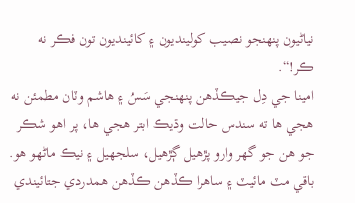نياڻيون پنهنجو نصيب کولينديون ۽ کائينديون تون فڪر نه ڪر!“.
امينا جي دِل جيڪڏهن پنهنجي سَسُ ۽ هاشم وٽان مطمئن نه هجي ها ته سندس حالت وڌيڪ ابتر هجي ها، پر اهو شڪر جو هن جو گهر وارو پڙهيل ڳڙهيل، سلجهيل ۽ نيڪ ماڻهو هو. باقي مٽ مائيٽ ۽ ساهرا ڪڏهن ڪڏهن همدردي جتائيندي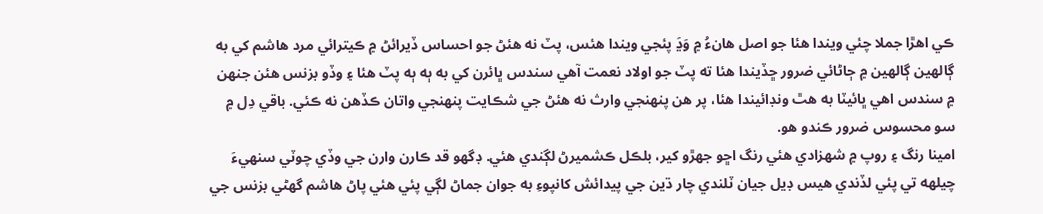ڪي اهڙا جملا چئي ويندا هئا جو اصل هانءُ ۾ وَڍَ پئجي ويندا هئس، پٽ نه هئڻ جو احساس ڏيرائڻ ۾ ڪيترائي مرد هاشم کي به ڳالهين ڳالهين ۾ ڄاڻائي ضرور ڇڏيندا هئا ته پٽ جو اولاد نعمت آهي سندس ڀائرن کي به ٻه ٻه پٽ هئا ۽ وڏو بزنس هئن جنهن ۾ سندس اهي ڀائيٽا به هٿ ونڊائيندا هئا، پر هن پنهنجي وارث نه هئڻ جي شڪايت پنهنجي واتان ڪڏهن نه ڪئي. باقي دِل ۾ سو محسوس ضرور ڪندو هو.
امينا رنگ ۽ روپ ۾ شهزادي هئي رنگ اڇو جهڙو کير، بلڪل ڪشميرڻ لڳندي هئي. ڊگهو قد ڪارن وارن جي وڏي چوٽي سنهيءَ چيلهه تي پئي لڏندي هيس ڊيل جيان ٽلندي چار ڌين جي پيدائش کانپوءِ به جوان جماڻ لڳي پئي هئي پاڻ هاشم گهڻي بزنس جي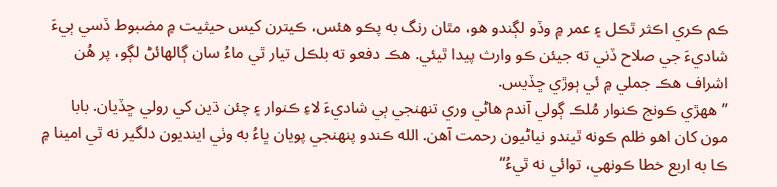ڪم ڪري اڪثر ٿڪل ۽ عمر ۾ وڏو لڳندو هو، مٿان رنگ به پڪو هئس، ڪيترن کيس حيثيت ۾ مضبوط ڏسي ٻيءَ شاديءَ جي صلاح ڏني ته جيئن ڪو وارث پيدا ٿيئي. هڪ دفعو ته بلڪل تيار ٿي ماءُ سان ڳالهائڻ لڳو، پر هُن اشراف هڪ جملي ۾ ئي ٻوڙي ڇڏيس.
”ههڙي ڪونج ڪنوار مُلڪ ڳولي آندم هاڻي وري تنهنجي ٻي شاديءَ لاءِ ڪنوار ۽ چئن ڌين کي رولي ڇڏيان. بابا مون کان اهو ظلم ڪونه ٿيندو نياڻيون رحمت آهن. الله ڪندو پنهنجي پويان ڀاءُ به وٺي اينديون دلگير نه ٿي امينا ۾ ڪا به اربع خطا ڪونهي، توائي نه ٿيءُ“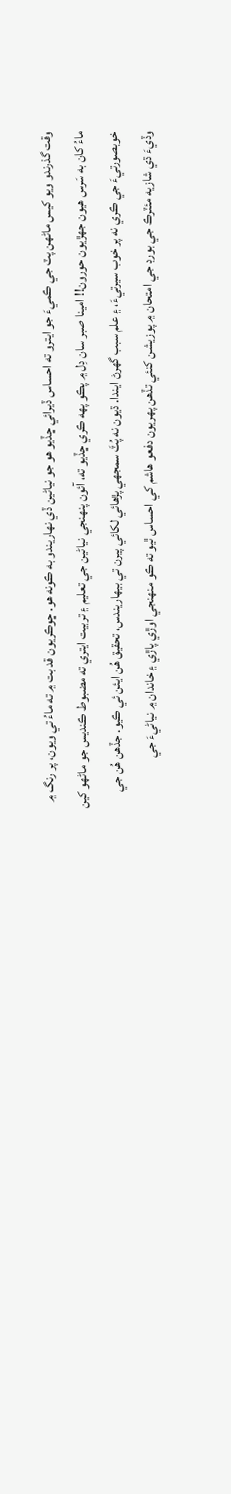وقت گذرندو ويو کيس ماڻهن پٽ جي ڪميءَ جو ايترو ته احساس ڏيرائي ڇڏيو هو جو نياڻين ڏي نهاريندو به ڪونه هو. ڇوڪريون قد بت ۾ ته ماءُ تي ويون، پر رنگ ۾ ماءُ کان به سَرس هيون جهڙيون حورون!! امينا صبر سان دِل ۾ پڪو پهه ڪري ڇڏيو ته، آئون پنهنجي نياڻين جي تعليم ۽ تربيت ايتري ته مضبوط ڪنديس جو ماڻهو کين خوبصورتيءَ جي ڪري نه پر خوب سيرتيءَ، ۽ علم سبب گهرڻ ايندا. ڌيون نه پُٽَ سمجهي پڙهائي لکائي پيرن تي بيهاريندس، تحقيق هُن ايئن ئي ڪيو. جڏهن هُن جي وڏيءَ ڌي شازيه مئٽرڪ جي بورڊ جي امتحان ۾ پوزيشن کنئي تڏهن پهريون دفعو هاشم کي احساس ٿيو ته ڪو منهنجي اوڙي پاڙي ۽ خاندان ۾ نياڻيءَ جي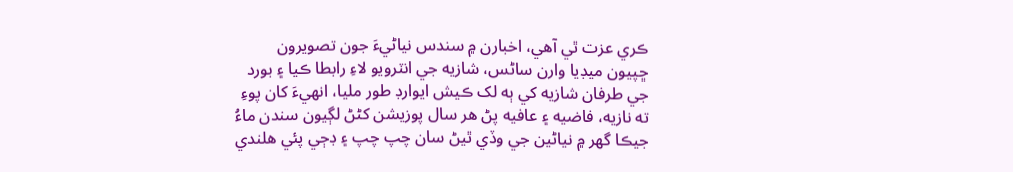ڪري عزت ٿي آهي، اخبارن ۾ سندس نياڻيءَ جون تصويرون ڇپيون ميڊيا وارن ساڻس، شازيه جي انٽرويو لاءِ رابطا ڪيا ۽ بورد جي طرفان شازيه کي ٻه لک ڪيش ايوارڊ طور مليا، انهيءَ کان پوءِ ته نازيه، فاضيه ۽ عافيه پڻ هر سال پوزيشن کڻڻ لڳيون سندن ماءُ جيڪا گهر ۾ نياڻين جي وڏي ٿيڻ سان چپ چپ ۽ ڊڄي پئي هلندي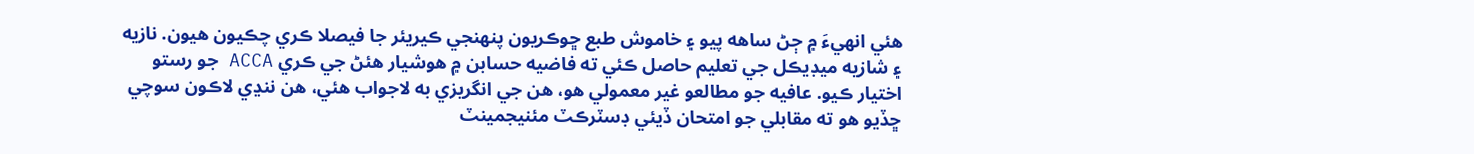هئي انهيءَ ۾ ڄڻ ساهه پيو ۽ خاموش طبع ڇوڪريون پنهنجي ڪيريئر جا فيصلا ڪري چڪيون هيون. نازيه ۽ شازيه ميڊيڪل جي تعليم حاصل ڪئي ته فاضيه حسابن ۾ هوشيار هئڻ جي ڪري ACCA جو رستو اختيار ڪيو. عافيه جو مطالعو غير معمولي هو، هن جي انگريزي به لاجواب هئي، هن ننڍي لاڪون سوچي ڇڏيو هو ته مقابلي جو امتحان ڏيئي ڊسٽرڪٽ مئنيجمينٽ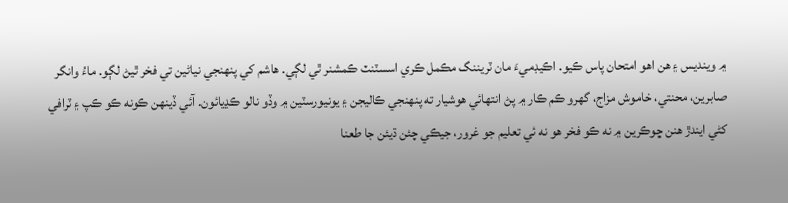۾ وينديس ۽ هن اهو امتحان پاس ڪيو. اڪيڊميءَ مان ٽريننگ مڪمل ڪري اسسٽنٽ ڪمشنر ٿي لڳي. هاشم کي پنهنجي نياڻين تي فخر ٿيڻ لڳو. ماءُ وانگر صابرين، محنتي، خاموش مزاج، گهرو ڪم ڪار ۾ پڻ انتهائي هوشيار ته پنهنجي ڪاليجن ۽ يونيورسٽين ۾ وڏو نالو ڪڍيائون. آئي ڏينهن ڪونه ڪو ڪپ ۽ ٽرافي کڻي ايندڙ هنن ڇوڪرين ۾ نه ڪو فخر هو نه ئي تعليم جو غرور، جيڪي چئن ڌيئن جا طعنا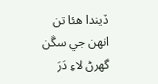ڏيندا هئا تن انهن جي سڱن گهرڻ لاءِ دَرَ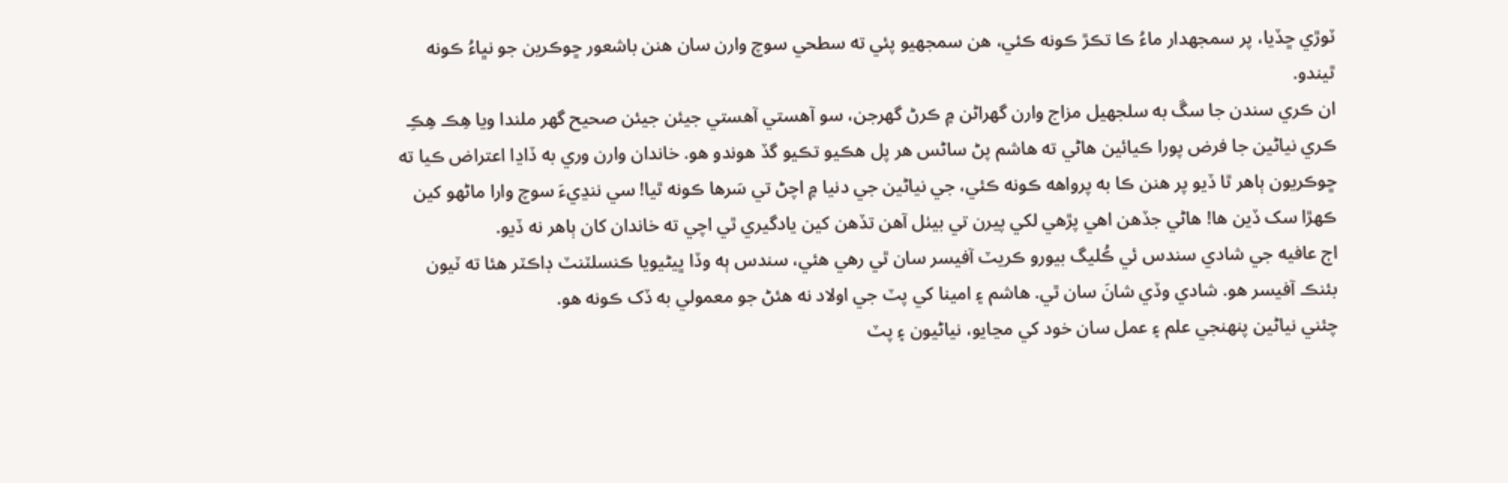ٽوڙي ڇڏيا، پر سمجهدار ماءُ ڪا تڪڙ ڪونه ڪئي، هن سمجهيو پئي ته سطحي سوچ وارن سان هنن باشعور ڇوڪرين جو نڀاءُ ڪونه ٿيندو.
ان ڪري سندن جا سڱ به سلجهيل مزاج وارن گهراڻن ۾ ڪرڻ گهرجن، سو آهستي آهستي جيئن جيئن صحيح گهر ملندا ويا هِڪ هِڪِ ڪري نياڻين جا فرض پورا ڪيائين هاڻي ته هاشم پڻ ساڻس هر پل هڪيو تڪيو گڏ هوندو هو. خاندان وارن وري به ڏاڍا اعتراض ڪيا ته ڇوڪريون ٻاهر ٿا ڏيو پر هنن ڪا به پرواهه ڪونه ڪئي، جي نياڻين جي دنيا ۾ اچڻ تي سَرها ڪونه ٿيا! سي ننڍيءَ سوچ وارا ماڻهو کين ڪهڙا سک ڏين ها! هاڻي جڏهن اهي پڙهي لکي پيرن تي بيٺل آهن تڏهن کين يادگيري ٿي اچي ته خاندان کان ٻاهر نه ڏيو.
اڄ عافيه جي شادي سندس ئي ڪُليگ بيورو ڪريٽ آفيسر سان ٿي رهي هئي، سندس ٻه وڏا ڀيڻيويا ڪنسلٽنٽ ڊاڪٽر هئا ته ٽيون بئنڪ آفيسر هو. شادي وڏي شانَ سان ٿي. هاشم ۽ امينا کي پٽ جي اولاد نه هئڻ جو معمولي به ڏک ڪونه هو.
چئني نياڻين پنهنجي علم ۽ عمل سان خود کي مڃايو، نياڻيون ۽ پٽ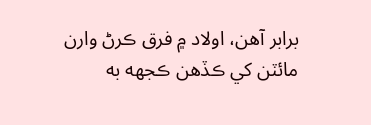برابر آهن، اولاد ۾ فرق ڪرڻ وارن مائٽن کي ڪڏهن ڪجهه به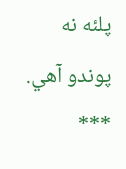پلئه نه پوندو آهي.
***